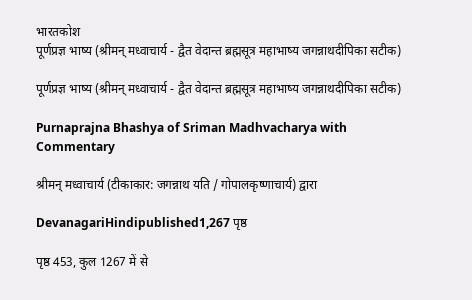भारतकोश
पूर्णप्रज्ञ भाष्य (श्रीमन् मध्वाचार्य - द्वैत वेदान्त ब्रह्मसूत्र महाभाष्य जगन्नाथदीपिका सटीक)

पूर्णप्रज्ञ भाष्य (श्रीमन् मध्वाचार्य - द्वैत वेदान्त ब्रह्मसूत्र महाभाष्य जगन्नाथदीपिका सटीक)

Purnaprajna Bhashya of Sriman Madhvacharya with Commentary

श्रीमन् मध्वाचार्य (टीकाकार: जगन्नाथ यति / गोपालकृष्णाचार्य) द्वारा

DevanagariHindipublished1,267 पृष्ठ

पृष्ठ 453, कुल 1267 में से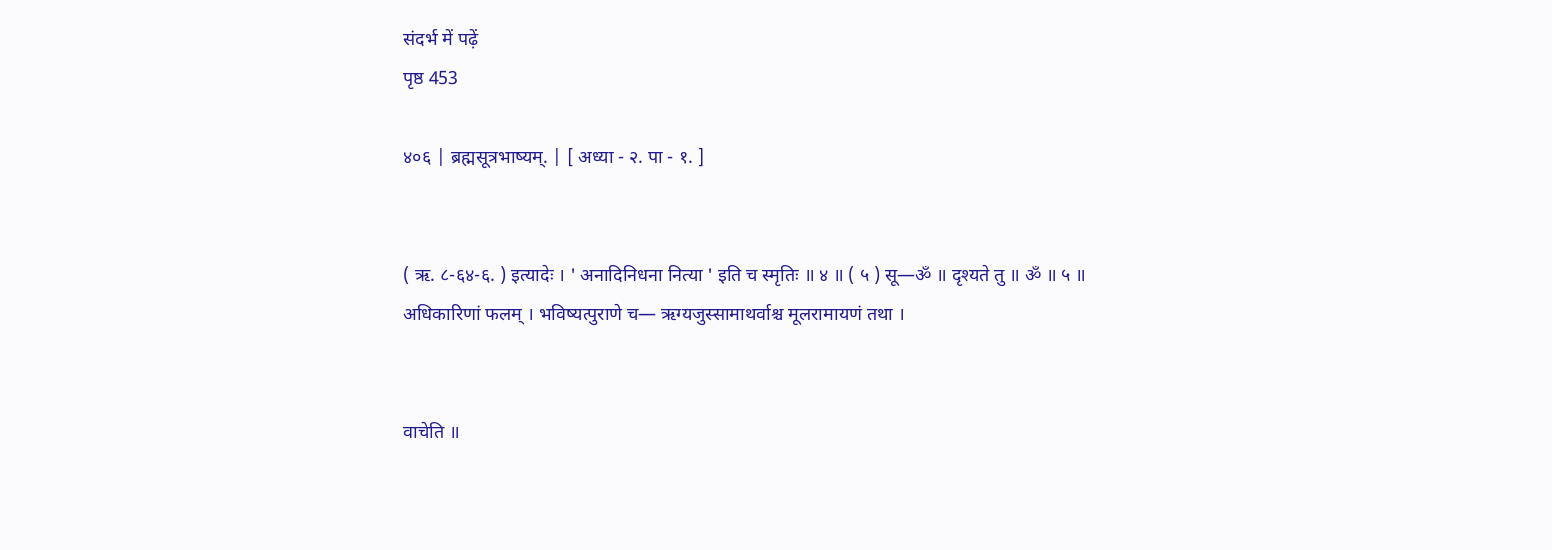संदर्भ में पढ़ें
पृष्ठ 453

४०६ | ब्रह्मसूत्रभाष्यम्. | [ अध्या - २. पा - १. ]


( ऋ. ८-६४-६. ) इत्यादेः । ' अनादिनिधना नित्या ' इति च स्मृतिः ॥ ४ ॥ ( ५ ) सू—ॐ ॥ दृश्यते तु ॥ ॐ ॥ ५ ॥ अधिकारिणां फलम् । भविष्यत्पुराणे च— ऋग्यजुस्सामाथर्वाश्च मूलरामायणं तथा ।


वाचेति ॥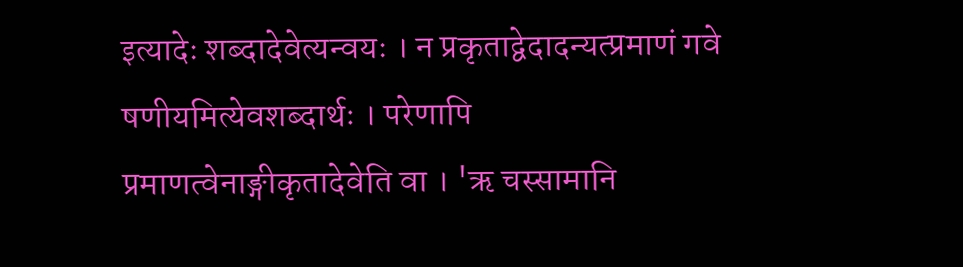इत्यादेः शब्दादेवेत्यन्वयः । न प्रकृताद्वेदादन्यत्प्रमाणं गवे षणीयमित्येवशब्दार्थः । परेणापि प्रमाणत्वेनाङ्गीकृतादेवेति वा । 'ऋ चस्सामानि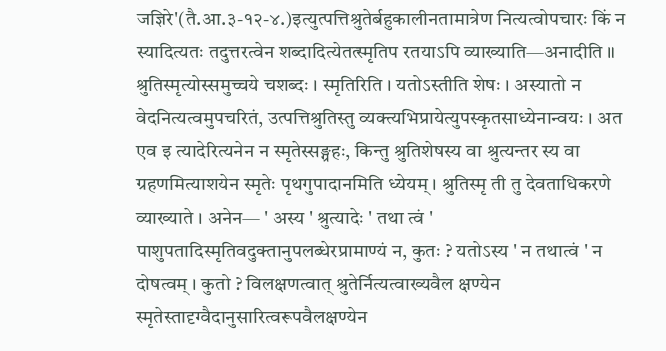जज्ञिरे'(तै.आ.३-१२-४.)इत्युत्पत्तिश्रुतेर्बहुकालीनतामात्रेण नित्यत्वोपचारः किं न स्यादित्यतः तदुत्तरत्वेन शब्दादित्येतत्स्मृतिप रतयाऽपि व्याख्याति—अनादीति ॥ श्रुतिस्मृत्योस्समुच्चये चशब्दः । स्मृतिरिति । यतोऽस्तीति शेषः । अस्यातो न वेदनित्यत्वमुपचरितं, उत्पत्तिश्रुतिस्तु व्यक्त्यभिप्रायेत्युपस्कृतसाध्येनान्वयः । अत एव इ त्यादेरित्यनेन न स्मृतेस्सङ्ग्रहः, किन्तु श्रुतिशेषस्य वा श्रुत्यन्तर स्य वा ग्रहणमित्याशयेन स्मृतेः पृथगुपादानमिति ध्येयम् । श्रुतिस्मृ ती तु देवताधिकरणे व्याख्याते । अनेन— ' अस्य ' श्रुत्यादेः ' तथा त्वं ' पाशुपतादिस्मृतिवदुक्तानुपलब्धेरप्रामाण्यं न, कुतः ? यतोऽस्य ' न तथात्वं ' न दोषत्वम् । कुतो ? विलक्षणत्वात् श्रुतेर्नित्यत्वाख्यवैल क्षण्येन स्मृतेस्तादृग्वैदानुसारित्वरूपवैलक्षण्येन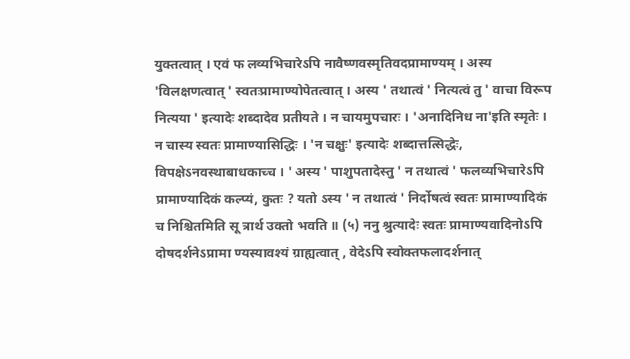युक्तत्वात् । एवं फ लव्यभिचारेऽपि नावैष्णवस्मृतिवदप्रामाण्यम् । अस्य 'विलक्षणत्वात् ' स्वतःप्रामाण्योपेतत्वात् । अस्य ' तथात्वं ' नित्यत्वं तु ' वाचा विरूप नित्यया ' इत्यादेः शब्दादेव प्रतीयते । न चायमुपचारः । 'अनादिनिध ना'इति स्मृतेः । न चास्य स्वतः प्रामाण्यासिद्धिः । 'न चक्षुः' इत्यादेः शब्दात्तत्सिद्धेः, विपक्षेऽनवस्थाबाधकाच्च । ' अस्य ' पाशुपतादेस्तु ' न तथात्वं ' फलव्यभिचारेऽपि प्रामाण्यादिकं कल्प्यं, कुतः ? यतो ऽस्य ' न तथात्वं ' निर्दोषत्वं स्वतः प्रामाण्यादिकं च निश्चितमिति सू त्रार्थ उक्तो भवति ॥ (५) ननु श्रुत्यादेः स्वतः प्रामाण्यवादिनोऽपि दोषदर्शनेऽप्रामा ण्यस्यावश्यं ग्राह्यत्वात् , वेदेऽपि स्वोक्तफलादर्शनात्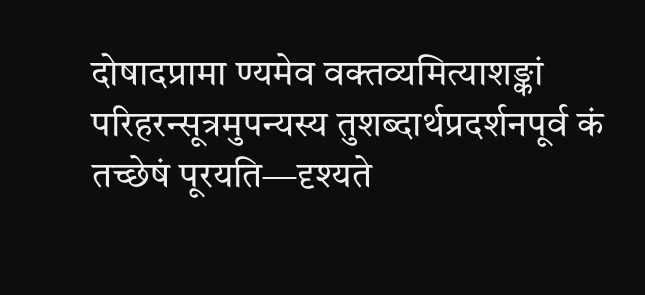दोषादप्रामा ण्यमेव वक्तव्यमित्याशङ्कां परिहरन्सूत्रमुपन्यस्य तुशब्दार्थप्रदर्शनपूर्व कं तच्छेषं पूरयति—दृश्यते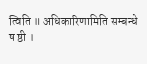त्विति ॥ अधिकारिणामिति सम्बन्धे ष ष्ठी ।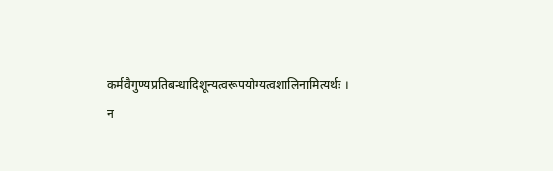कर्मवैगुण्यप्रतिबन्धादिशून्यत्वरूपयोग्यत्वशालिनामित्यर्थः । न